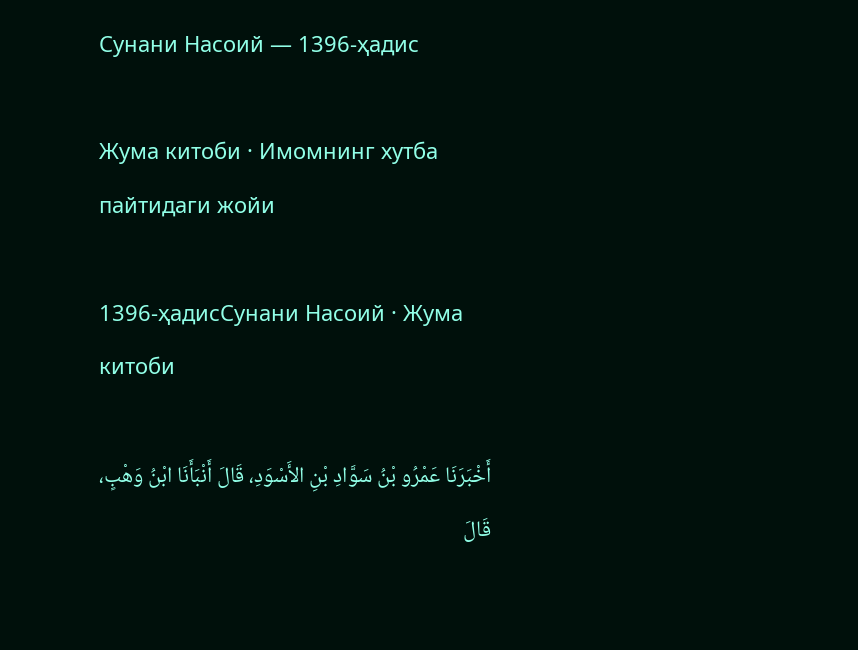Сунани Насоий — 1396-ҳадис

Жума китоби · Имомнинг хутба пайтидаги жойи

1396-ҳадисСунани Насоий · Жума китоби

أَخْبَرَنَا عَمْرُو بْنُ سَوَّادِ بْنِ الأَسْوَدِ، قَالَ أَنْبَأَنَا ابْنُ وَهْبٍ، قَالَ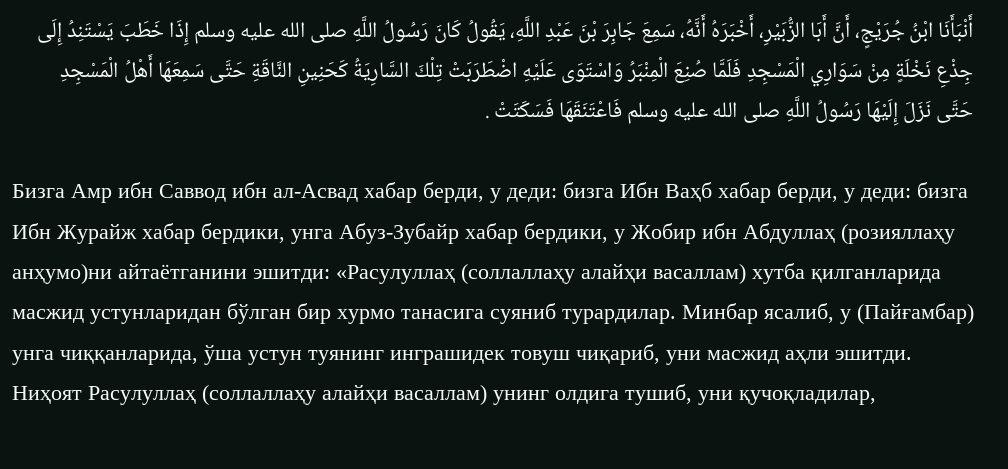أَنْبَأَنَا ابْنُ جُرَيْجٍ، أَنَّ أَبَا الزُّبَيْرِ، أَخْبَرَهُ أَنَّهُ، سَمِعَ جَابِرَ بْنَ عَبْدِ اللَّهِ، يَقُولُ كَانَ رَسُولُ اللَّهِ صلى الله عليه وسلم إِذَا خَطَبَ يَسْتَنِدُ إِلَى جِذْعِ نَخْلَةٍ مِنْ سَوَارِي الْمَسْجِدِ فَلَمَّا صُنِعَ الْمِنْبَرُ وَاسْتَوَى عَلَيْهِ اضْطَرَبَتْ تِلْكَ السَّارِيَةُ كَحَنِينِ النَّاقَةِ حَتَّى سَمِعَهَا أَهْلُ الْمَسْجِدِ حَتَّى نَزَلَ إِلَيْهَا رَسُولُ اللَّهِ صلى الله عليه وسلم فَاعْتَنَقَهَا فَسَكَتَتْ .

Бизга Амр ибн Саввод ибн ал-Асвад хабар берди, у деди: бизга Ибн Ваҳб хабар берди, у деди: бизга Ибн Журайж хабар бердики, унга Абуз-Зубайр хабар бердики, у Жобир ибн Абдуллаҳ (розияллаҳу анҳумо)ни айтаётганини эшитди: «Расулуллаҳ (соллаллаҳу алайҳи васаллам) хутба қилганларида масжид устунларидан бўлган бир хурмо танасига суяниб турардилар. Минбар ясалиб, у (Пайғамбар) унга чиққанларида, ўша устун туянинг инграшидек товуш чиқариб, уни масжид аҳли эшитди. Ниҳоят Расулуллаҳ (соллаллаҳу алайҳи васаллам) унинг олдига тушиб, уни қучоқладилар,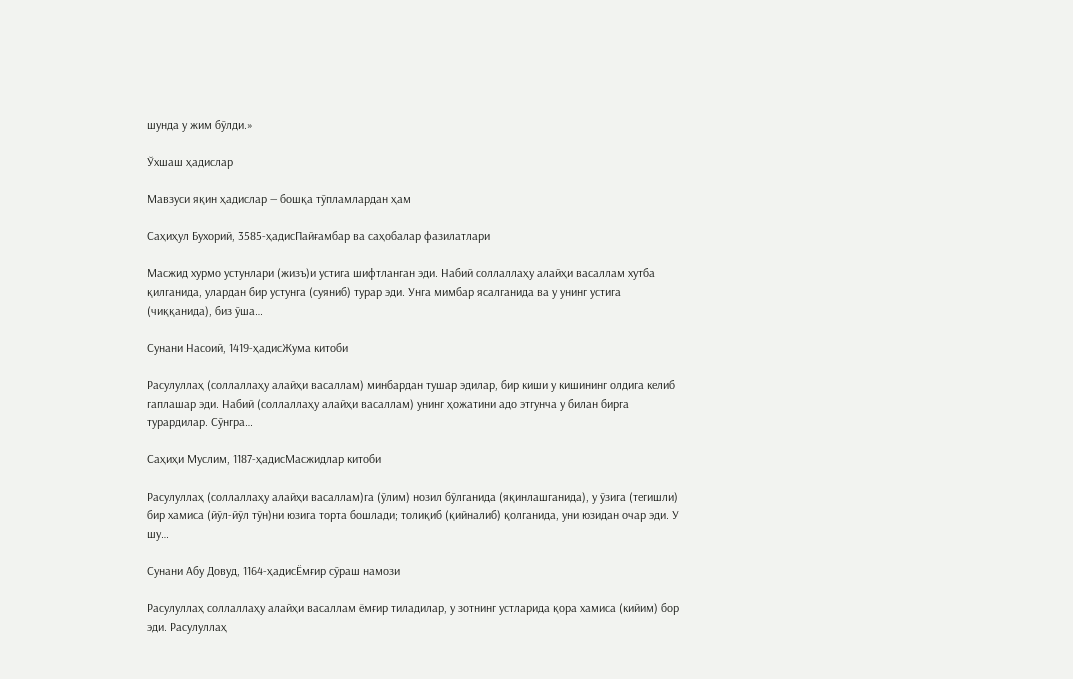шунда у жим бўлди.»

Ўхшаш ҳадислар

Мавзуси яқин ҳадислар — бошқа тўпламлардан ҳам

Саҳиҳул Бухорий, 3585-ҳадисПайғамбар ва саҳобалар фазилатлари

Масжид хурмо устунлари (жизъ)и устига шифтланган эди. Набий соллаллаҳу алайҳи васаллам хутба қилганида, улардан бир устунга (суяниб) турар эди. Унга мимбар ясалганида ва у унинг устига (чиққанида), биз ўша…

Сунани Насоий, 1419-ҳадисЖума китоби

Расулуллаҳ (соллаллаҳу алайҳи васаллам) минбардан тушар эдилар, бир киши у кишининг олдига келиб гаплашар эди. Набий (соллаллаҳу алайҳи васаллам) унинг ҳожатини адо этгунча у билан бирга турардилар. Сўнгра…

Саҳиҳи Муслим, 1187-ҳадисМасжидлар китоби

Расулуллаҳ (соллаллаҳу алайҳи васаллам)га (ўлим) нозил бўлганида (яқинлашганида), у ўзига (тегишли) бир хамиса (йўл-йўл тўн)ни юзига торта бошлади; толиқиб (қийналиб) қолганида, уни юзидан очар эди. У шу…

Сунани Абу Довуд, 1164-ҳадисЁмғир сўраш намози

Расулуллаҳ соллаллаҳу алайҳи васаллам ёмғир тиладилар, у зотнинг устларида қора хамиса (кийим) бор эди. Расулуллаҳ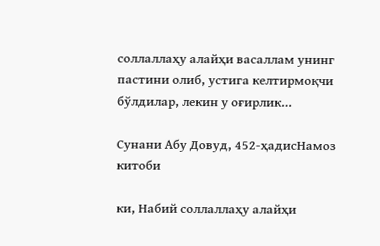соллаллаҳу алайҳи васаллам унинг пастини олиб, устига келтирмоқчи бўлдилар, лекин у оғирлик…

Сунани Абу Довуд, 452-ҳадисНамоз китоби

ки, Набий соллаллаҳу алайҳи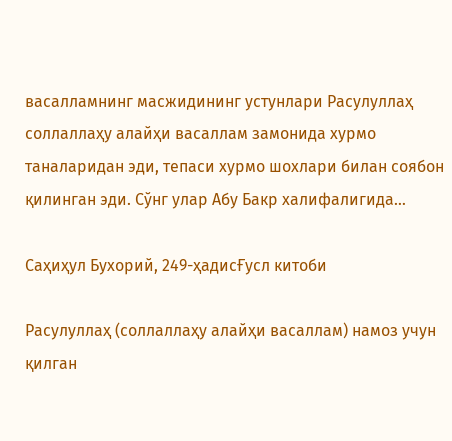васалламнинг масжидининг устунлари Расулуллаҳ соллаллаҳу алайҳи васаллам замонида хурмо таналаридан эди, тепаси хурмо шохлари билан соябон қилинган эди. Сўнг улар Абу Бакр халифалигида…

Саҳиҳул Бухорий, 249-ҳадисҒусл китоби

Расулуллаҳ (соллаллаҳу алайҳи васаллам) намоз учун қилган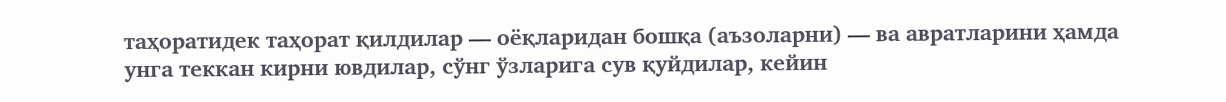таҳоратидек таҳорат қилдилар — оёқларидан бошқа (аъзоларни) — ва авратларини ҳамда унга теккан кирни ювдилар, сўнг ўзларига сув қуйдилар, кейин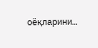оёқларини…